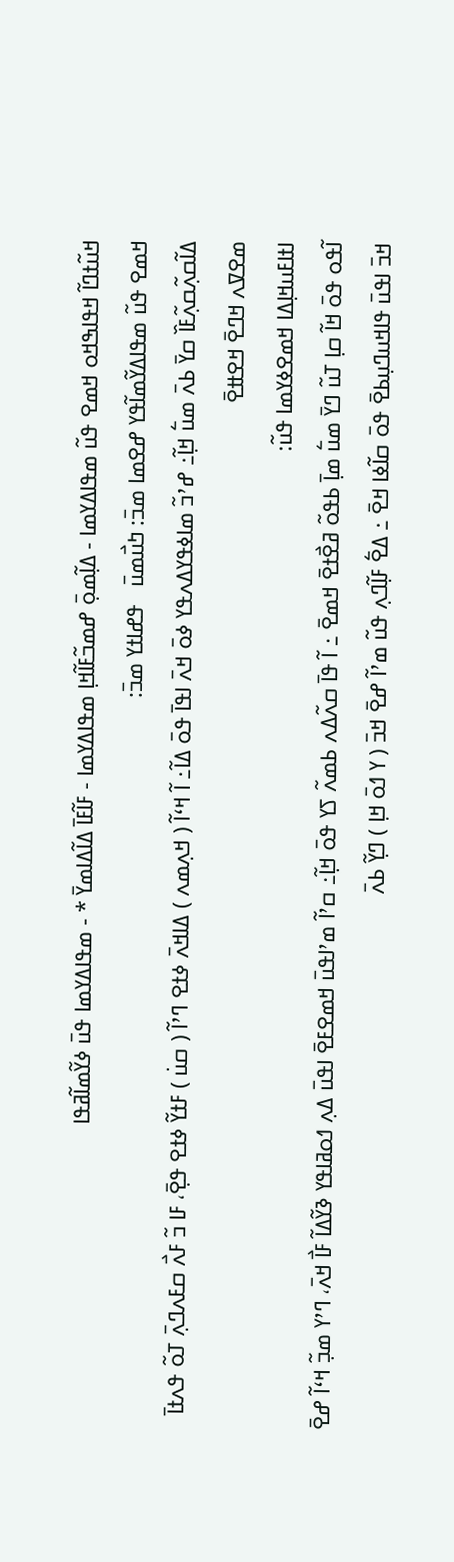ߞߎ߬ߙߣߊ߬ ߞߟߊߒߞߋ ߞߘߐ ߟߎ߬ ߘߟߊߡߌߘߊ - ߡߊ߲߬ߘߋ߲߫ ߝߘߏ߬ߓߊ߬ߞߊ߲ ߘߟߊߡߌߘߊ - ߓߊ߬ߓߊ߫ ߡߊ߬ߡߊߘߌ߫ * - ߘߟߊߡߌߘߊ ߟߎ߫ ߦߌ߬ߘߊ߬ߥߟߊ
ߞߘߐ ߟߎ߬ ߘߟߊߡߌ߬ߘߊ߬ߟߌ ߝߐߘߊ ߘߏ߫: ߤߎ߯ߘߎ߫   ߟߝߊߙߌ ߘߏ߫:
ߡߊ߬ߛߍ߲߬ߛߍ߲߬ߓߊ߰ ߛߌ߫ ߕߍ߫ ߘߎ߱ ߞߊ߲߬߸ ߝߴߏ߬ ߘߊߦߟߌߡߍߟߌ ߦߋ߫ ߞߍ߫ ߊߟߊ߫ ߟߋ߫ ߡߊ߬߸ ߊ߬ ߞߵߊ߬ ( ߞߍ߲ߘߍ ) ߡߊߞߍ߫ ߦߙߐ ߣߴߊ߬ ( ߛߎ߭ ) ߓߙߌ߬ ߦߙߐ ߟߐ߲߫، ߓߊ ߏ߬ ߓߍ߯ ߛߓߍߣߍ߲߫ ߠߋ߬ ߟߍߙߊ߫ ߘߐߜߍ ߞߣߐ߫ ߞߐߚߐ߫
ߊߙߊߓߎߞߊ߲ߡߊ ߞߘߐߦߌߘߊ ߟߎ߬:
ߊ߬ߟߋ ߟߋ߫ ߞߊ߬ ߛߊ߲ ߠߎ߬ ߣߌ߫ ߘߎ߱ ߘߊ߲߫ ߕߟߋ߬ ߥߐ߯ߙߐ߫ ߞߘߐ߫ ߸ ߊ߬ ߟߊ߫ ߛߍ߬ߡߍ ߕߘߍ߬ ߖߌ ߟߋ߫ ߞߊ߲߬߸ ߛߴߊ߬ ߘߴߊߟߎ߫ ߞߘߐߓߐ߫ ߊߟߎ߫ ߡߍ߲ ߗߋߥߊߟߌ ߢߌ߬ߡߊ߬ ߓߊ߯ ߞߍ߫، ߣߴߌ ߘߏ߲߬ ߞߵߊ߬ ߝߐ߫ ߞߏ߫ ߊߟߎ߫ ߟߊߞߎߣߎ߲ߕߐ߫ ߟߋ߫ ߛߊ߬ߦߊ ߞߐ߫ ߸ ߡߐ߱ ߓߊ߲߬ߣߍ߲ ߟߎ߬ ߘߴߊ߬ ߝߐ߫ ߞߏ߫ ( ߌ ߗߋ߫ ߞߊ߲ ) ߣߌ߲߬ ߕߍ߫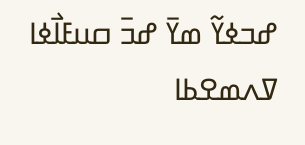ߝߏߦߌ߬ ߘߌ߫ ߝߏ߫ ߛߎߓߊ߯ߦߊ ߜߍߘߐߕߊ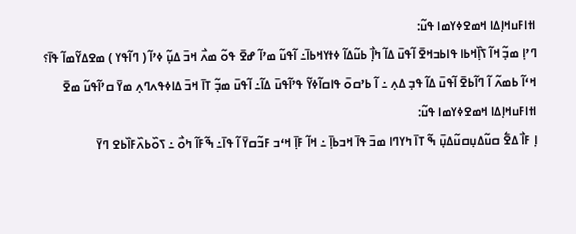ߊߙߊߓߎߞߊ߲ߡߊ ߞߘߐߦߌߘߊ ߟߎ߬:
ߣߴߊ߲ ߘߏ߲߬ ߞߊ߬ ߖߊ߲߰ߞߕߊ ߟߊߕߏߞߐ߫ ߊ߬ߟߎ߫ ߡߊ߬ ߤߊ߲߯ ߕߎ߬ߡߊ߬ ߦߙߌߞߕߊ߫߸ ߊ߬ߟߎ߬ ߘߴߊ߬ ߝߐ߫ ߟߋ߬ ߘߍ߯ ߞߏ߫ ߡߎ߲߬ ߦߴߊ߬ ( ߣߊ߬ߟߌ ) ߘߐߡߌ߬ߘߊ߬ ߟߊ߫؟ ߞߵߊ߬ ߕߘߍ߬ ߊ߬ ߣߊ߬ߕߐ߫ ߊ߬ߟߎ߫ ߡߊ߬ ߟߏ߲ ߡߍ߲ ߸ ߊ߬ ߕߴߛߋ߫ ߟߊߛߊ߬ߦߌ߬ ߟߴߊ߬ߟߎ߫ ߡߊ߬߸ ߊ߬ߟߎ߫ ߘߏ߲߬ ߠߊ߫ ߞߏ߫ ߡߊߦߟߍߣߍ߲ ߘߌ߫ ߛߴߊ߬ߟߎ߬ ߘߐ߫
ߊߙߊߓߎߞߊ߲ߡߊ ߞߘߐߦߌߘߊ ߟߎ߬:
ߊ߲ ߓߊ߯ ߡߐ߱ ߛߎ߬ߡߎ߲ߛߎ߬ߡߎ߲߫ ߒ߬ ߠߊ߫ ߤߌߣߊ ߘߏ߫ ߟߊ߫ ߞߏߕߊ߲߫ ߸ ߞߊ߬ ߓߊ߲߫ ߞߵߏ ߓߏ߬ߛߌ߫ ߊ߬ ߟߊ߫߸ ߒ߬ߓߊ߬ ߤߋ߯ ߸ ߖߋ߰ߕߍ߰ߓߊ߰ߕߐ ߣߌ߫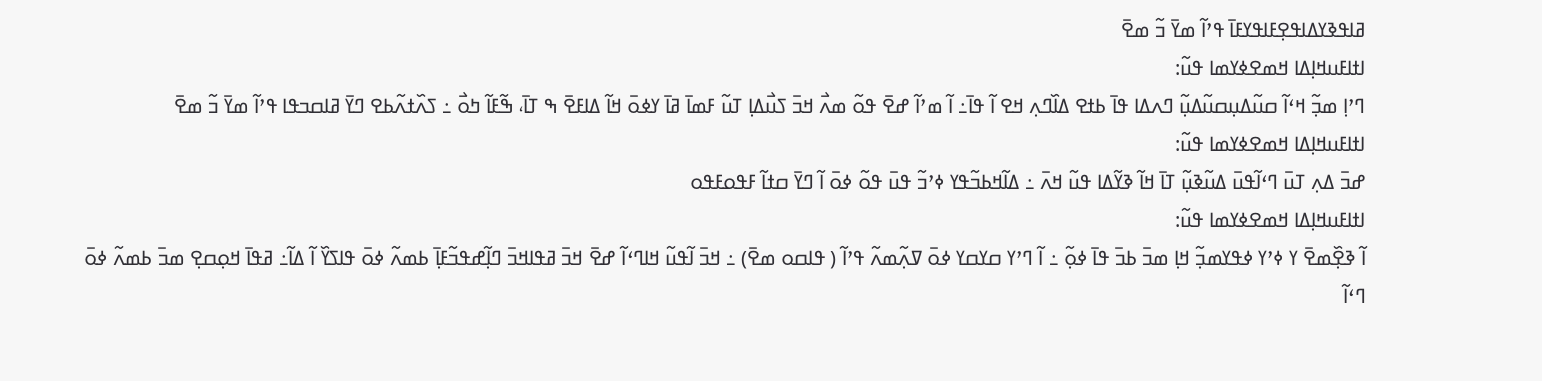ߥߊߟߢߌߡߊߟߐ߲ߓߊߟߌߓߊ߫ ߟߴߊ߬ ߘߌ߫ ߏ߬ ߘߐ߫
ߊߙߊߓߎߞߊ߲ߡߊ ߞߘߐߦߌߘߊ ߟߎ߬:
ߣߴߊ߲ ߘߏ߲߬ ߞߵߊ߬ ߛߎ߬ߡߎ߲ߛߎ߬ߡߎ߲߬ ߣߍߡߊ ߟߊ߫ ߕߙߐ ߡߊ߰ߣߍ߲ ߞߐ ߊ߬ ߟߊ߫߸ ߊ߬ ߘߴߊ߬ ߝߐ߫ ߟߋ߬ ߘߍ߯ ߞߏ߫ ߖߎ߯ߡߊ߲ ߠߎ߬ ߓߘߊ߫ ߥߊ߫ ߌߦߋ߫ ߞߊ߬ ߡߊߓߐ߫ ߒ ߠߊ߫، ߒ߬ߓߊ߬ ߤߋ߯ ߸ ߖߍ߰ߙߍ߬ߕߐ ߣߌ߫ ߥߊߛߏߟߊ ߟߴߊ߬ ߘߌ߫ ߏ߬ ߘߐ߫
ߊߙߊߓߎߞߊ߲ߡߊ ߞߘߐߦߌߘߊ ߟߎ߬:
ߝߏ߫ ߡߍ߲ ߠߎ߫ ߣߵߊ߬ߟߎ߫ ߡߎ߬ߢߎ߲߬ ߠߊ߫ ߞߊ߬ ߢߌ߬ߡߊ ߟߎ߬ ߞߍ߫ ߸ ߡߊ߬ߞߕߏ߬ߟߌ ߦߴߏ߬ ߟߎ߫ ߟߋ߬ ߦߋ߫ ߊ߬ ߣߌ߫ ߛߙߊ߬ ߓߟߋߓߟߋ
ߊߙߊߓߎߞߊ߲ߡߊ ߞߘߐߦߌߘߊ ߟߎ߬:
ߊ߬ ߢߐ߲߰ߘߐ߫ ߌ ߦߴߌ ߦߟߌߘߏ߲߬ ߞߊ߲ ߘߏ߫ ߕߏ߫ ߟߊ߫ ߦߋ߲߬ ߸ ߊ߬ ߣߴߌ ߛߌߛߌ ߦߋ߫ ߜߍ߲߬ߘߍ߬ ߟߴߊ߬ ( ߟߊߛߋ ߘߐ߫) ߸ ߞߏ߫ ߊ߬ߟߎ߬ ߞߊߣߵߊ߬ ߝߐ߫ ߞߏ߫ ߥߟߊߞߏ߫ ߣߊ߲߬ߝߟߏ߬ߓߊ߲߫ ߕߘߍ߬ ߦߋ߫ ߟߊߖߌ߰ ߊ߬ ߡߊ߬߸ ߥߟߊ߫ ߞߋ߲ߛߐ߲ ߘߏ߫ ߕߘߍ߬ ߦߋ߫ ߣߵߊ߬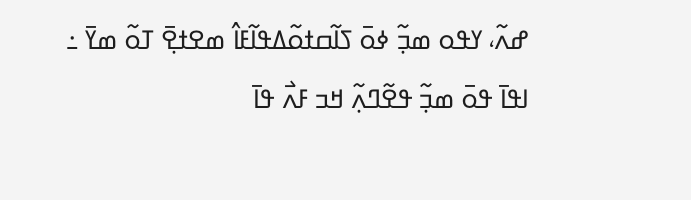ߝߍ߬، ߌߟߋ ߘߏ߲߬ ߦߋ߫ ߖߊ߬ߛߙߋ߬ߡߟߊ߬ߓߊ߮ ߘߐߙߐ߲߫ ߠߋ߬ ߘߌ߫ ߸ ߊߟߊ߫ ߟߋ߫ ߘߏ߲߬ ߟߐ߬ߣߍ߲߬ ߞߏ ߓߍ߯ ߟߊ߫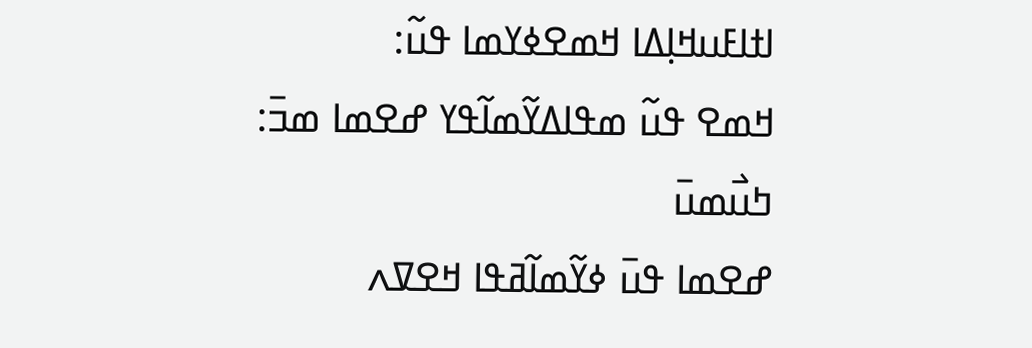ߊߙߊߓߎߞߊ߲ߡߊ ߞߘߐߦߌߘߊ ߟߎ߬:
ߞߘߐ ߟߎ߬ ߘߟߊߡߌ߬ߘߊ߬ߟߌ ߝߐߘߊ ߘߏ߫: ߤߎ߯ߘߎ߫
ߝߐߘߊ ߟߎ߫ ߦߌ߬ߘߊ߬ߥߟߊ ߞߐߜߍ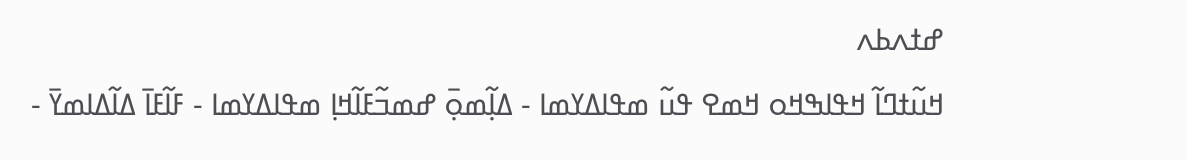ߝߙߍߕߍ
ߞߎ߬ߙߣߊ߬ ߞߟߊߒߞߋ ߞߘߐ ߟߎ߬ ߘߟߊߡߌߘߊ - ߡߊ߲߬ߘߋ߲߫ ߝߘߏ߬ߓߊ߬ߞߊ߲ ߘߟߊߡߌߘߊ - ߓߊ߬ߓߊ߫ ߡߊ߬ߡߊߘߌ߫ -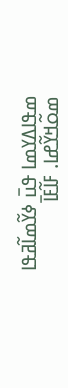ߘߟߊߡߌߘߊ ߟߎ߫ ߦߌ߬ߘߊ߬ߥߟߊ
ߘߋ߬ߞߌ߬ߝߊ. ߓߊ߬ߓߊ߫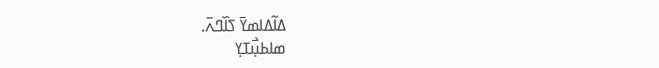ߡߊ߬ߡߊߘߌ߫ ߖߊ߰ߣߍ߫.
ߘߊߕߎ߲߯ߠߌ߲